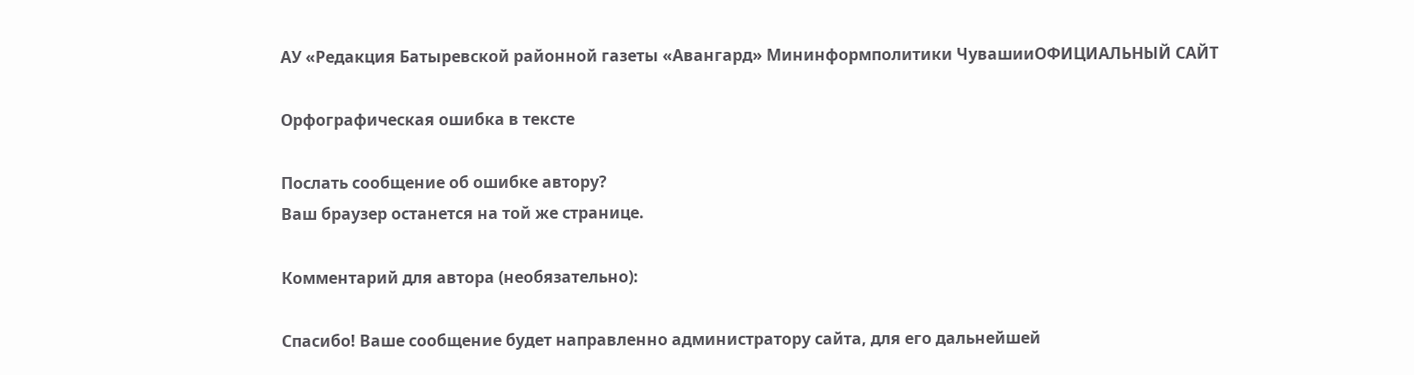АУ «Редакция Батыревской районной газеты «Авангард» Мининформполитики ЧувашииОФИЦИАЛЬНЫЙ САЙТ

Орфографическая ошибка в тексте

Послать сообщение об ошибке автору?
Ваш браузер останется на той же странице.

Комментарий для автора (необязательно):

Спасибо! Ваше сообщение будет направленно администратору сайта, для его дальнейшей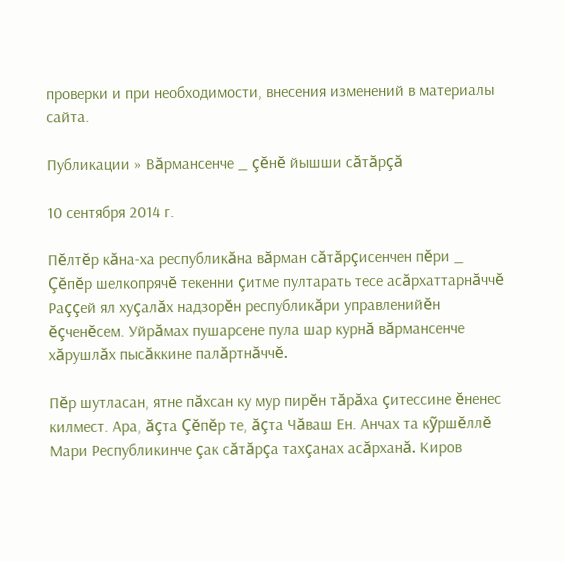проверки и при необходимости, внесения изменений в материалы сайта.

Публикации » Вăрмансенче _ çĕнĕ йышши сăтăрçă

10 сентября 2014 г.

Пĕлтĕр кăна-ха республикăна вăрман сăтăрçисенчен пĕри _ Çĕпĕр шелкопрячĕ текенни çитме пултарать тесе асăрхаттарнăччĕ Раççей ял хуçалăх надзорĕн республикăри управленийĕн ĕçченĕсем. Уйрăмах пушарсене пула шар курнă вăрмансенче хăрушлăх пысăккине палăртнăччĕ.

Пĕр шутласан, ятне пăхсан ку мур пирĕн тăрăха çитессине ĕненес килмест. Ара, ăçта Çĕпĕр те, ăçта Чăваш Ен. Анчах та кỹршĕллĕ Мари Республикинче çак сăтăрçа тахçанах асăрханă. Киров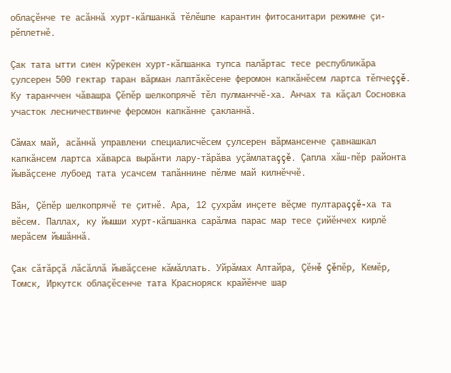облаçĕнче те асăннă хурт-кăпшанкă тĕлĕшпе карантин фитосанитари режимне çи-рĕплетнĕ.

Çак тата ытти сиен кỹрекен хурт-кăпшанка тупса палăртас тесе республикăра çулсерен 500 гектар таран вăрман лаптăкĕсене феромон капкăнĕсем лартса тĕпчеççĕ. Ку таранччен чăвашра Çĕпĕр шелкопрячĕ тĕл пулманччĕ-ха. Анчах та кăçал Сосновка участок лесничествинче феромон капкăнне çакланнă.

Сăмах май, асăннă управлени специалисчĕсем çулсерен вăрмансенче çавнашкал капкăнсем лартса хăварса вырăнти лару-тăрăва уçăмлатаççĕ. Çапла хăш-пĕр районта йывăçсене лубоед тата усачсем тапăннине пĕлме май килнĕччĕ.

Вăн, Çĕпĕр шелкопрячĕ те çитнĕ. Ара, 12 çухрăм инçете вĕçме пултараççĕ-ха та вĕсем. Паллах, ку йышши хурт-кăпшанка сарăлма парас мар тесе çийĕнчех кирлĕ мерăсем йышăннă.

Çак сăтăрçă лăсăллă йывăçсене кăмăллать. Уйрăмах Алтайра, Çĕнĕ Çĕпĕр, Кемĕр, Томск, Иркутск облаçĕсенче тата Красноряск крайĕнче шар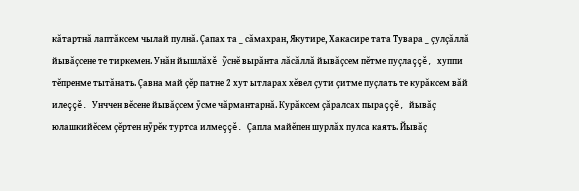кăтартнă лаптăксем чылай пулнă. Çапах та _ сăмахран, Якутире, Хакасире тата Тувара _ çулçăллă йывăçсене те тиркемен. Унăн йышлăхĕ ỹснĕ вырăнта лăсăллă йывăçсем пĕтме пуçлаççĕ, хуппи тĕпренме тытăнать. Çавна май çĕр патне 2 хут ытларах хĕвел çути çитме пуçлать те курăксем вăй илеççĕ. Унччен вĕсене йывăçсем ỹсме чăрмантарнă. Курăксем çăралсах пыраççĕ, йывăç юлашкийĕсем çĕртен нỹрĕк туртса илмеççĕ. Çапла майĕпен шурлăх пулса каять. Йывăç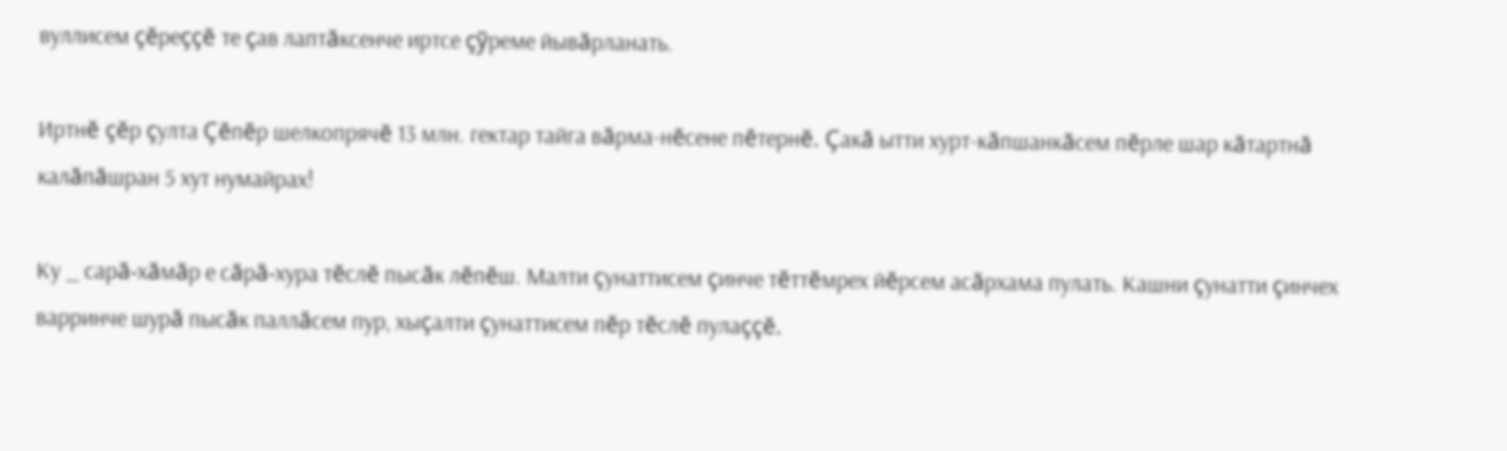вуллисем çĕреççĕ те çав лаптăксенче иртсе çỹреме йывăрланать.

Иртнĕ çĕр çулта Çĕпĕр шелкопрячĕ 13 млн. гектар тайга вăрма-нĕсене пĕтернĕ. Çакă ытти хурт-кăпшанкăсем пĕрле шар кăтартнă калăпăшран 5 хут нумайрах!

Ку _ сарă-хăмăр е сăрă-хура тĕслĕ пысăк лĕпĕш. Малти çунаттисем çинче тĕттĕмрех йĕрсем асăрхама пулать. Кашни çунатти çинчех варринче шурă пысăк паллăсем пур, хыçалти çунаттисем пĕр тĕслĕ пулаççĕ.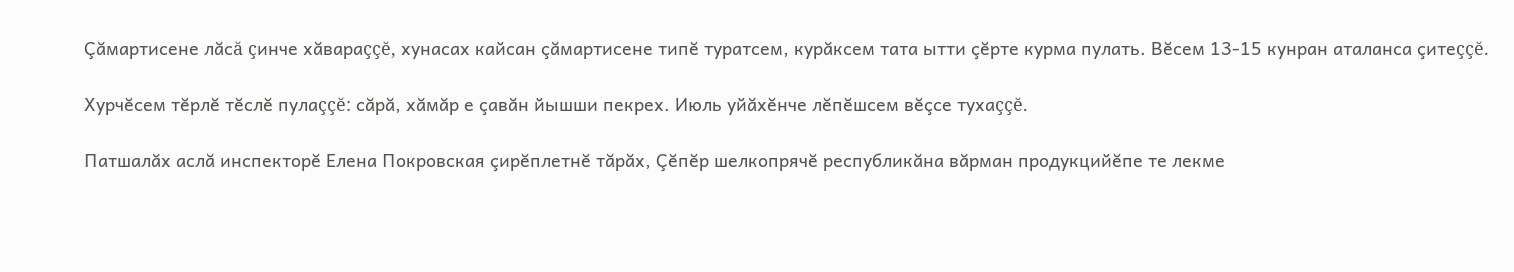Çăмартисене лăсă çинче хăвараççĕ, хунасах кайсан çăмартисене типĕ туратсем, курăксем тата ытти çĕрте курма пулать. Вĕсем 13-15 кунран аталанса çитеççĕ.

Хурчĕсем тĕрлĕ тĕслĕ пулаççĕ: сăрă, хăмăр е çавăн йышши пекрех. Июль уйăхĕнче лĕпĕшсем вĕçсе тухаççĕ.

Патшалăх аслă инспекторĕ Елена Покровская çирĕплетнĕ тăрăх, Çĕпĕр шелкопрячĕ республикăна вăрман продукцийĕпе те лекме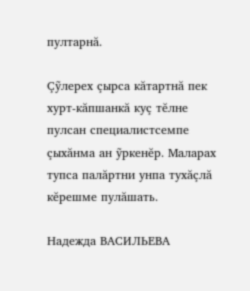пултарнă.

Çỹлерех çырса кăтартнă пек хурт-кăпшанкă куç тĕлне пулсан специалистсемпе çыхăнма ан ỹркенĕр. Маларах тупса палăртни унпа тухăçлă кĕрешме пулăшать.

Надежда ВАСИЛЬЕВА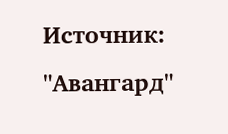Источник: "Авангард"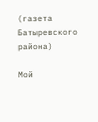(газета Батыревского района)

Мой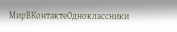МирВКонтактеОдноклассники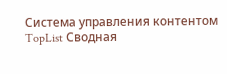Система управления контентом
TopList Сводная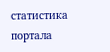статистика портала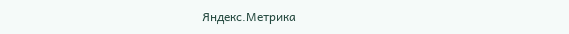Яндекс.Метрика